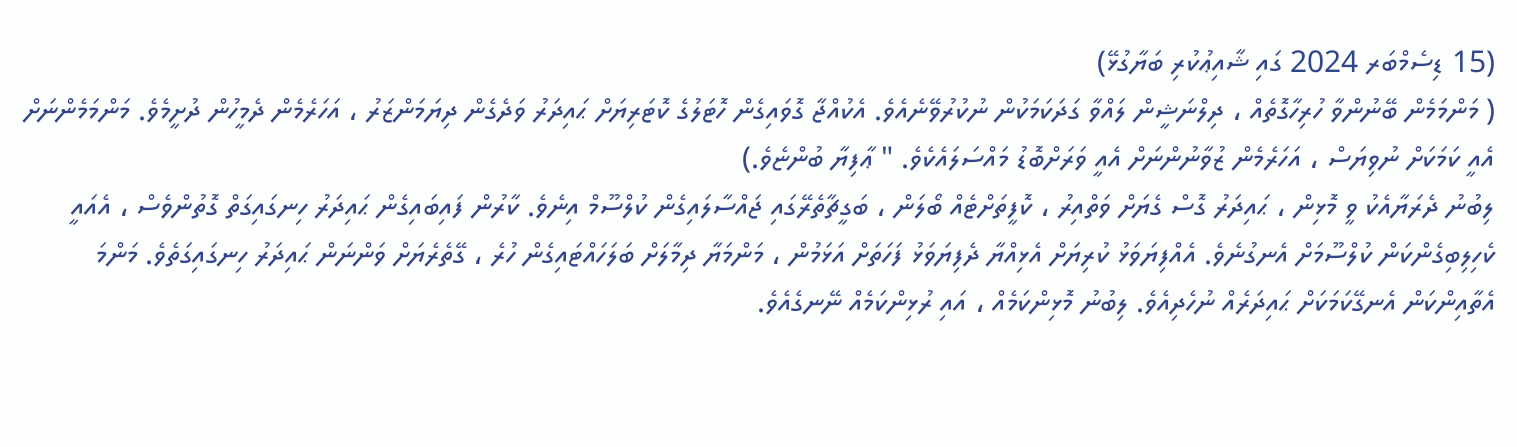(15 ޑިސެމްބަރ 2024 ގައި ޝާއިޢުކުރި ބަޔާގުޅޭ)
( މަންމަމެން ބޭނުންވާ ހުރިހާގޮތެއް ، ދިލްނަޝީން ލައްވާ ގަދަކަމަކުން ނުކުރުވޭނެއެވެ. އެކުއްޖާ ގޮވައިގެން ހޮޓަލުގެ ކޮޓަރިޔަށް ޙައިދަރު ވަދެގެން ދިޔަމަންޒަރު ، އަހަރެމެން ދެމީހުން ދުށީމެވެ. މަންމަމެންނަށް އެއީ ކަމަކަށް ނުވިޔަސް ، އަހަރެމެން ޒުވާނުންނަށް އެއީ ވަރަށްބޮޑު މައްސަލައެކެވެ. " ޢާފިޔާ ބުންޏެވެ.)
ލިބުނު ދެރަޔާއެކު ވީ މޮޅިން ، ޙައިދަރު ގޮސް ގެޔަށް ވަތްއިރު ، ކޮފީތަށްޓެއް ބޯލަން ، ބަގީޗާތެރޭގައި ޖައްސާލައިގެން ކުލްސޫމް އިނެވެ. ކާރުން ފައިބައިގެން ޙައިދަރު ހިނގައިގަތް ގޮތުންވެސް ، އެއައީ ކެހިލިބިގެންކަން ކުލްސޫމަށް އެނގުނެވެ. އެއްފިޔަވަޅު ކުރިޔަށް އެޅިއްޔާ ދެފިޔަވަޅު ފަހަތަށް އަޅަމުން ، މަންމަޔާ ދިމާލަށް ބަލަހައްޓައިގެން ހުރެ ، ގޭތެރެޔަށް ވަންނަން ޙައިދަރު ހިނގައިގަތެވެ. މަންމަ އެތާއިންކަން އެނގޭކަމަކަށް ޙައިދަރެއް ނުހެދިއެވެ. ލިބުނު މޮޅިންކަމެއް ، އައި ރުޅިންކަމެއް ނޭނގެއެވެ.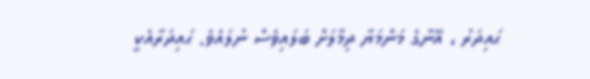ޙައިދަރު ، އޭނާގެ މަންމަޔާ ދިމާލަށް ބަލައިވެސް ނުލައެވެ. ޙައިދަރާއެކީ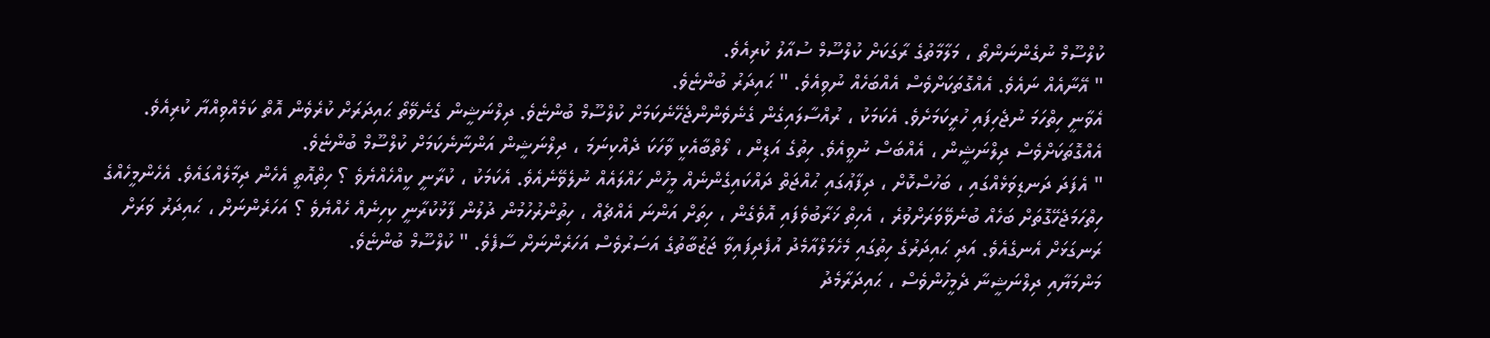ކުލްސޫމް ނުގެންނަންތޯ ، މަލާމާތުގެ ރާގަކަށް ކުލްސޫމް ސުއާލު ކުރިއެވެ.
" އޭނާއެއް ނައެވެ. އެއްގޮތަކަށްވެސް އެއްބަހެއް ނުވިއެވެ. " ޙައިދަރު ބުންޏެވެ.
އެވާނީ ހިތްހަމަ ނުޖެހިފައި ހުރީކަމަށެވެ. އެކަމަކު ، ރުއްސާލައިގެން ގެނެވެންންޖެހޭނެކަމަށް ކުލްސޫމް ބުންޏެވެ. ދިލްނަޝީން ގެނެވޭތޯ ޙައިދަރަށް ކުރެވެން އޮތް ކަމެއްވިއްޔާ ކުރިއެވެ. އެއްގޮތަކަށްވެސް ދިލްނަޝީން ، އެއްބަސް ނުވީއެވެ. ހިތުގެ އަޑިން ، ލޯތްބާއެކީ ވާހަކަ ދެއްކިނަމަ ، ދިލްނަޝީން އަންނާނެކަމަށް ކުލްސޫމް ބުންޏެވެ.
" އެފަދަ ދަނޑިވަޅެއްގައި ، ބަހުސްކޮށް ، ދިފާޢުގައި ޙުއްޖަތް ދައްކައިގެންނެއް މީހުން ހައްލައެއް ނުލެވޭނެއެވެ. އެކަމަކު ، ކުރާނީ ކީއްހެއްޔެވެ ؟ ހިތްއޮތީ އެހެން ދިމާލެއްގައެވެ. އެހެންމީހެއްގެ ހިތްހަމަޖެހޭގޮތަށް ބަހެއް ބުނެވޭވަރަށްވުރެ ، އެހިތް ޚަރާބުވެފައި އޮވެގެން ، ހިތަށް އަންނަ އެއްޗެއް ، ހިތުންރުހުމުން ދުލުން ފާޅުކުރާނީ ކިހިނެއް ހެއްޔެވެ ؟ އަހަރެންނަށް ، ޙައިދަރު ވަރަށް ރަނގަޅަށް އެނގެއެވެ. އަދި ޙައިދަރުގެ ހިތުގައި މެހެމަލްއާމެދު އުފެދިފައިވާ ޖަޒުބާތުގެ އަސަރުވެސް އަހަރެންނަށް ސާފެވެ. " ކުލްސޫމް ބުންޏެވެ.
މަންމަޔާއި ދިލްނަޝީނާ ދެމީހުންވެސް ، ޙައިދަރާމެދު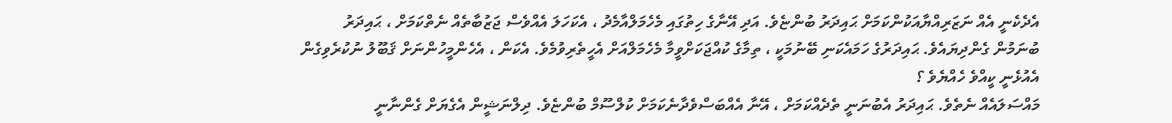އެދެކެނީ އެއް ނަޒަރިއްޔާއަކުންކަމަށް ޙައިދަރު ބުންޏެވެ. އަދި އޭނާގެ ހިތުގައި މެހެމަލްއާމެދު ، އެކަހަލަ އެއްވެސް ޖަޒުބާތެއް ނެތްކަމަށް ، ޙައިދަރު ބުނަމުން ގެންދިޔައެވެ. ޙައިދަރުގެ ހަމައެކަނި ބޭނުމަކީ ، ތިމާގެ ކުއްޖަކަށްވީމާ މެހެމަލްއަށް އެހީތެރިވުމެވެ. އެކަން ، އެހެންމީހުންނަށް ޤަބޫލު ނުކުރެވިގެން އެއުޅެނީ ކީއްވެ ހެއްޔެވެ ؟
މައްސަލައެއް ނެތެވެ. ޙައިދަރު އެބުނަނީ ތެދެއްކަމަށް ، އޭނާ އެއްބަސްވެދާނެކަމަށް ކުލްސޫމް ބުންޏެވެ. ދިލްނަޝީން އެގެޔަށް ގެންނާނީ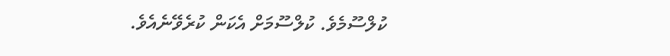ކުލްސޫމެވެ. ކުލްސޫމަށް އެކަން ކުރެވޭނެއެވެ.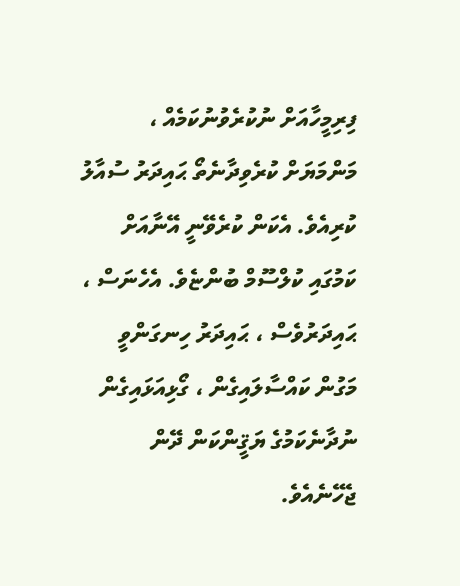ފިރިމީހާއަށް ނުކުރެވުނުކަމެއް ، މަންމަޔަށް ކުރެވިދާނެތޯ ޙައިދަރު ސުއާލު ކުރިއެވެ. އެކަން ކުރެވޭނީ އޭނާއަށް ކަމުގައި ކުލްސޫމް ބުންޏެވެ. އެހެނަސް ، ޙައިދަރުވެސް ، ޙައިދަރު ހިނގަންވީ މަގުން ކައްސާލައިގެން ، ގޯޅިއަޅައިގެން ނުދާނެކަމުގެ ޔަޤީންކަން ދޭން ޖެހޭނެއެވެ.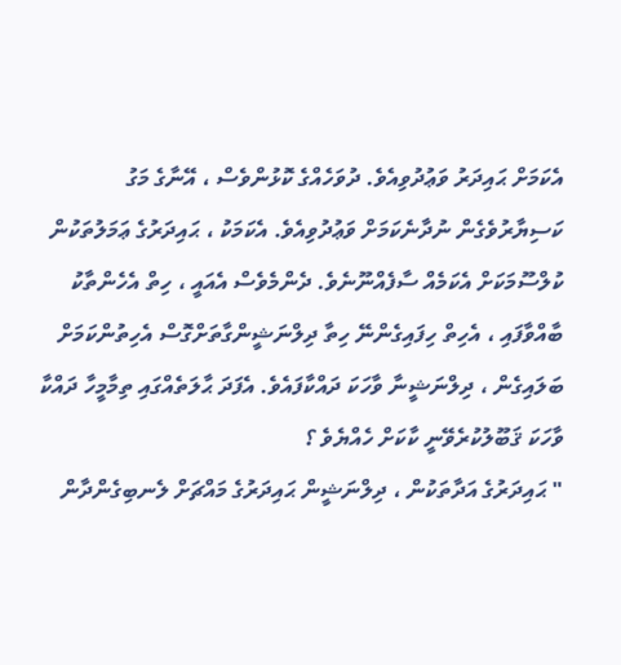އެކަމަށް ޙައިދަރު ވަޢުދުވިއެވެ. ދުވަހެއްގެ ކޮޅުންވެސް ، އޭނާގެ މަގު ކަސިޔާރުވެގެން ނުދާނެކަމަށް ވަޢުދުވިއެވެ. އެކަމަކު ، ޙައިދަރުގެ ޢަމަލުތަކުން ކުލްސޫމަކަށް އެކަމެއް ސާފެއްނޫނެވެ. ދެންމެވެސް އެއައީ ، ހިތް އެހެންތާކު ބާއްވާފައި ، އެހިތް ހިފައިގެންނޭ ހިތާ ދިލްނަޝީންގާތަށްގޮސް އެހިތުންކަމަށް ބަލައިގެން ، ދިލްނަޝީނާ ވާހަކަ ދައްކާފައެވެ. އެފަދަ ޙާލަތެއްގައި ތިމާމީހާ ދައްކާ ވާހަކަ ޤަބޫލުކުރެވޭނީ ކާކަށް ހެއްޔެވެ ؟
" ޙައިދަރުގެ އަދާތަކުން ، ދިލްނަޝީން ޙައިދަރުގެ މައްޗަށް ލެނބިގެންދާން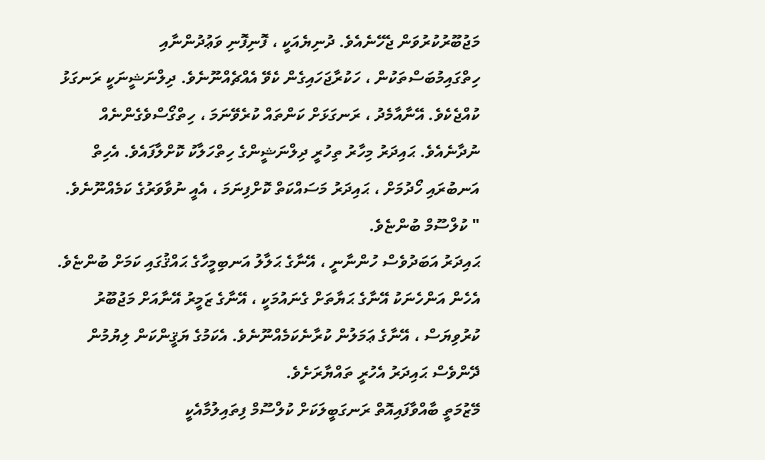މަޖުބޫރުކުރުވަން ޖެހޭނެއެވެ. ދުނިޔެއަކީ ، ފޮނިފޮނި ވަޢުދުންނާއި ހިތްގައިމުބަސްތަކުން ، ހަކުރާޖަހައިގެން ކެވޭ އެއްޗެއްނޫނެވެ. ދިލްނަޝީނަކީ ރަނގަޅު ކުއްޖެކެވެ. އޭނާއާމެދު ، ރަނގަޅަށް ކަންތައް ކުރެވޭނަމަ ، ހިތްގޯސްވެގެންނެއް ނުދާނެއެވެ. ޙައިދަރު މިހާރު ތިހުރީ ދިލްނަޝީންގެ ހިތްހަލާކު ކޮށްލާފައެވެ. އެހިތް އަނބުރައި ހޯދުމަށް ، ޙައިދަރު މަސައްކަތް ކޮށްފިނަމަ ، އެއީ ނުވާވަރުގެ ކަމެއްނޫނެވެ. " ކުލްސޫމް ބުންޏެވެ.
ޙައިދަރު އަބަދުވެސް ހުންނާނީ ، އޭނާގެ ޙަލާލު އަނބިމީހާގެ ޙައްޤުގައި ކަމަށް ބުންޏެވެ. އެހެން އަންހެނަކު އޭނާގެ ޙަޔާތަށް ގެނައުމަކީ ، އޭނާގެ ޒަމީރު އޭނާއަށް މަޖުބޫރު ކުރުވިޔަސް ، އޭނާގެ ޢަމަލުން ކުރާނެކަމެއްނޫނެވެ. އެކަމުގެ ޔަޤީންކަން ލިޔުމުން ދޭންވެސް ޙައިދަރު އެހުރީ ތައްޔާރަށެވެ.
މޭޒުމަތީ ބާއްވާފައިއޮތް ރަނގަބީލަކަށް ކުލްސޫމް ފިތައިލުމާއެކީ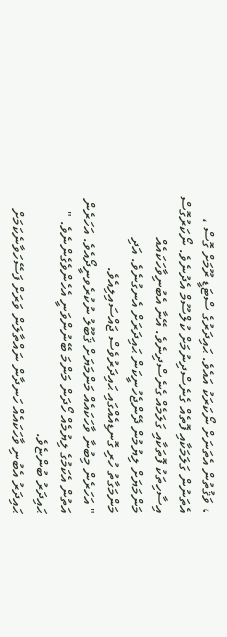، ވަޤުތުން އެތަނަށް ނޯކަރަކު އައެވެ. ޙައިދަރުގެ ސްޓަޑީ ރޫމަށް ގޮސް ، އެތަނުން ގަލަމަކާއި ފޮތެއް ގެނެސްދިނުމަށް ކުލްސޫމް އެދުނެވެ. ނޯކަރުގޮސް އިސާހިތަކު ފޮތަކާއި ގަލަމެއް ގެނެސްދިނެވެ. އޭނާ އެބުނިވާހަކައެއް މަންމަޔަށް ލިޔުމުން ދޭންޖެހުނީކަން ޙައިދަރަށް އެނގުނެވެ. އަދި މަންމަގާތު ހުރި ގޮނޑިއެއްގައި ޙައިދަރުވެސް ޖައްސައިލިއެވެ.
" އަހަރެން މިބުނާ ވާހަކައެއް މަންމަޔަށް ޤަބޫލު ނުކުރެވނީދޯއެވެ. އަހަރެން އަތުން އެކަމުގެ ލިޔުމެއް ހޯދަން މަންމަ ބޭނުންވަނީ އެހެންވެގެންނެވެ. " ޙައިދަރު ބުންޏެވެ.
ޙައިދަރު އެބުނި ވާހަކައެއް ހަނދާން ނައްތާލަން ވަރަށް ފަސޭހަވާނެކަމަށް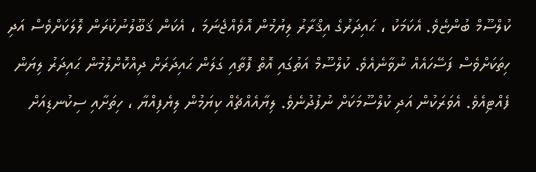ކުލްސޫމް ބުންޏެވެ. އެކަމަކު ، ޙައިދަރުގެ އިޤްރާރު ލިޔުމުން އޮވެއްޖެނަމަ ، އެކަން ޤަބޫލުނުކުރަން ލޮލަކަށްވެސް އަދި ހިތަކަށްވެސް ފަސޭހައެއް ނުވާނެއެވެ. ކުލްސޫމް އަތުގައި އޮތް ފޮތާއި ގަލަން ޙައިދަރަށް ދިއްކޮށްލުމުން ޙައިދަރު ލިޔަން ފެއްޓިއެވެ. އެވަރަކުން އަދި ކުލްސޫމަކަށް ނުފުދުނެވެ. ލިޔާއެއްޗެއް ކިޔަމުން ލިޔެފިއްޔާ ، ހިތަށާއި ސިކުނޑިއަށް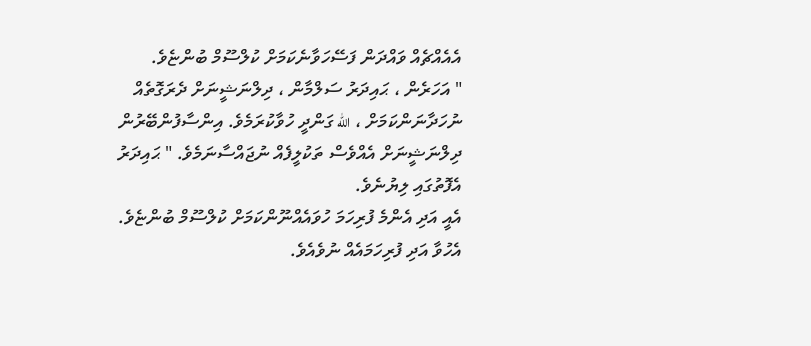އެއެއްޗެއް ވައްދަން ފަސޭހަވާނެކަމަށް ކުލްސޫމް ބުންޏެވެ.
" އަހަރެން ، ޙައިދަރު ސަލްމާން ، ދިލްނަޝީނަށް ދެރަގޮތެއް ނުހަދާނަންކަމަށް ، الله ގަންދީ ހުވާކުރަމެވެ. އިންސާފުންބޭރުން ދިލްނަޝީނަށް އެއްވެސް ތަކުލީފެއް ނުޖައްސާނަމެވެ. " ޙައިދަރު އެފޮތުގައި ލިޔުނެވެ.
އެއީ އަދި އެންމެ ފުރިހަމަ ހުވައެއްނޫންކަމަށް ކުލްސޫމް ބުންޏެވެ. އެހުވާ އަދި ފުރިހަމައެއް ނުވެއެވެ.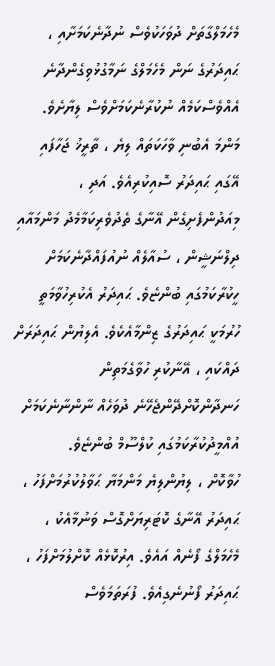މެހެމަލްގާތަށް ދުވަހަކުވެސް ނުދާނެކަމަށާއި ، ޙައިދަރުގެ ނަން މެހެމަލްގެ ނަމާގުޅުވިގެންދާނެ އެއްވެސްކަމެއް ނުކުރާނެކަމަށްވެސް ލިޔާށެވެ.
މަންމަ އެބުނި ވާހަކަތައް ލިޔެ ، ތާރީޚު ޖަހާފައި އޭގައި ޙައިދަރު ސޮއިކުރިއެވެ. އަދި ، މިއަދުންފެށިގެން އޭނާގެ ތެދުވެރިކަމާމެދު މަންމައާއި ދިލްނަޝީން ، ސުއާލެއް ނުއުފައްދާނެކަމަށް ހީކުރާކަމުގައި ބުންޏެވެ. ޙައިދަރު އެކުރިހުވާމަތީ ހުރުމަކީ ޙައިދަރުގެ ޒިންމާއެކެވެ. އެލިޔުން ޙައިދަރަށް ދައްކައި ، އޭނާކުރި ހުވާގެމަތިން ހަނދާންކޮށްދޭންޖެހޭނެ ދުވަހެއް ނާންނާނެކަމަށް އުއްމީދުކުރާކަމުގައި ކުލްސޫމް ބުންޏެވެ.
ހުވާކޮށް ، ލިޔުންލިޔެ މަންމަޔާ ޙަވާލުކުރުމަށްފަހު ، ޙައިދަރު އޭނާގެ ކޮޓަރިޔަށްގޮސް ވަނުމާއެކު ، މެހެމަލްގެ ފޯނެއް އައެވެ. އިރުކޮޅެއް ކޮށްލުމަށްފަހު ، ޙައިދަރު ފޯނުނެގިއެވެ. ފުރަތަމަވެސް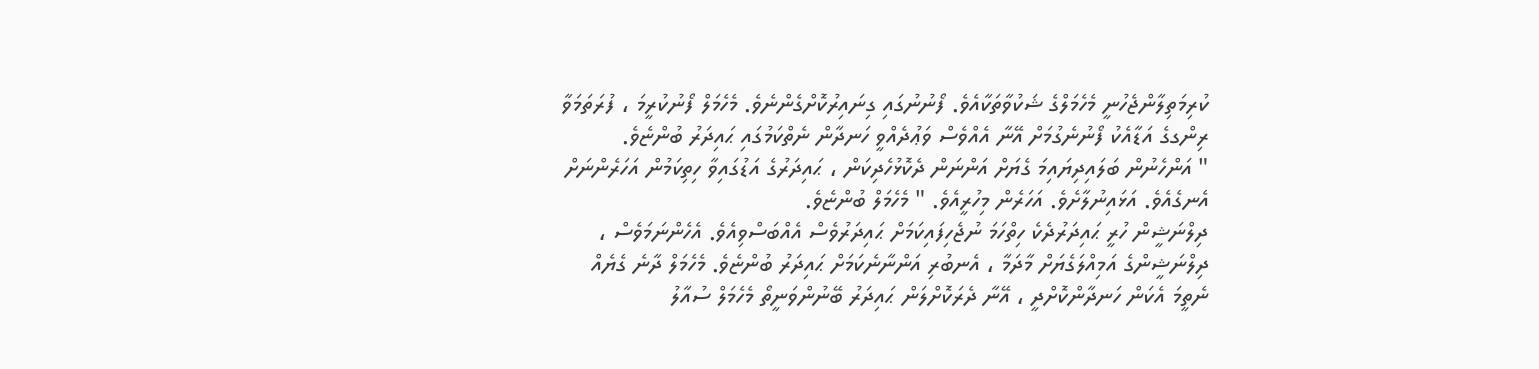ކުރިމަތިލާންޖެހުނީ މެހެމަލްގެ ޝަކުވާތަކާއެވެ. ފޯނުނުގައި ގިނައިރުކޮށްގެންނެވެ. މެހެމަލް ފޯނުކުރީމަ ، ފުރަތަމަވާ ރިންގގެ އަޑާއެކު ފޯނުނެގުމަށް އޭނާ އެއްވެސް ވަޢުދެއްވީ ހަނދާން ނެތްކަމުގައި ޙައިދަރު ބުންޏެވެ.
" އަންހެނުން ބަލައިދިޔައިމަ ގެޔަށް އަންނަން ދެކޮޅުހެދިކަން ، ޙައިދަރުގެ އަޑުގައިވާ ހިތިކަމުން އަހަރެންނަށް އެނގެއެވެ. އަޅައިނުލާށެވެ. އަހަރެން މިހުރީއެވެ. " މެހެމަލް ބުންޏެވެ.
ދިލްނަޝީން ހުރީ ޙައިދަރުދެކެ ހިތްހަމަ ނުޖެހިފައިކަމަށް ޙައިދަރުވެސް އެއްބަސްވިއެވެ. އެހެންނަމަވެސް ، ދިލްނަޝީންގެ އަމިއްލަގެޔަށް މާދަމާ ، އެނބުރި އަންނާނެކަމަށް ޙައިދަރު ބުންޏެވެ. މެހެމަލް ދާނެ ގެޔެއް ނެތީމަ އެކަން ހަނދާންކޮށްދީ ، އޭނާ ދެރަކޮށްލަން ޙައިދަރު ބޭނުންވަނީތޯ މެހެމަލް ސުއާލު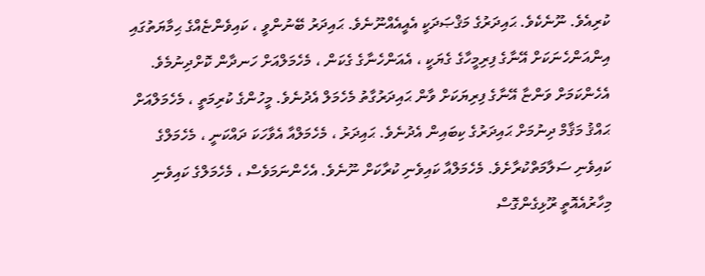ކުރިއެވެ. ނޫނެކެވެ. ޙައިދަރުގެ މަޤްޞަދަކީ އެއީއެއްނޫނެވެ. ޙައިދަރު ބޭނުންވީ ، ކައިވެންޏެއްގެ ޙިމާޔަތުގައި އިންއަންހެނަކަށް އޭނާގެ ފިރިމީހާގެ ގެޔަކީ ، އެއަންހެނާގެ ގެކަން ، މެހެމަލްއަށް ހަނދާން ކޮށްދިނުމެވެ.
އެހެންކަމަށް ވަންޏާ އޭނާގެ ފިރިޔަކަށް ވާން ޙައިދަރުގާތު މެހެމަލް އެދުނެވެ. މީހުންގެ ކުރިމަތީ ، މެހެމަލްއަށް ޙައްޤު މަޤާމް ދިނުމަށް ޙައިދަރުގެ ކިބައިން އެދުނެވެ. ޙައިދަރު ، މެހެމަލްއާ އެވާހަކަ ދައްކަނީ ، މެހެމަލްގެ ކައިވެނި ސަލާމަތްކުރާށެވެ. މެހެމަލްއާ ކައިވެނި ކުރާކަށް ނޫނެވެ. އެހެންނަމަވެސް ، މެހެމަލްގެ ކައިވެނި މިހާރުއެއޮތީ ރޫޅިގެންގޮސް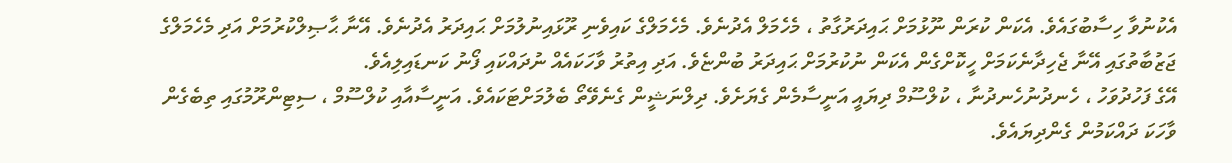އެކުނުވާ ހިސާބުގައެވެ. އެކަން ކުރަން ނޫޅުމަށް ޙައިދަރުގާތު ، މެހެމަލް އެދުނެވެ. މެހެމަލްގެ ކައިވެނި ރޫޅައިނުލުމަށް ޙައިދަރު އެދުނެވެ. އޭނާ ޙާޞިލްކުރުމަށް އަދި މެހެމަލްގެ ޖަޒުބާތުގައި އޭނާ ޖެހިދާނެކަމަށް ހީކޮށްގެން އެކަން ނުކުރުމަށް ޙައިދަރު ބުންޏެވެ. އަދި އިތުރު ވާހަކައެއް ނުދައްކައި ފޯނު ކަނޑައިލިއެވެ.
އޭގެ ފަހުދުވަހު ، ހެނދުނުހެނދުނާ ، ކުލްސޫމް ދިޔައީ އަނީސާމެން ގެޔަށެވެ. ދިލްނަޝީން ގެނެވޭތޯ ބެލުމަށްޓަކައެވެ. އަނީސާއާއި ކުލްސޫމް ، ސިޓިންރޫމުގައި ތިބެގެން ވާހަކަ ދައްކަމުން ގެންދިޔައެވެ.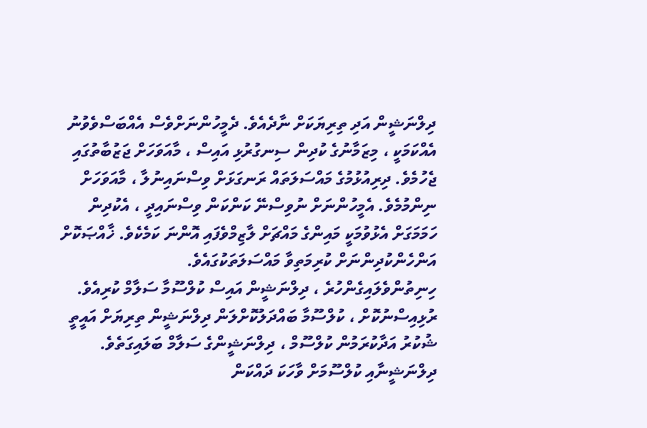ދިލްނަޝީން އަދި ތިރިޔަކަށް ނާދެއެވެ. ދެމީހުންނަށްވެސް އެއްބަސްވެވުނު އެއްކަމަކީ ، މިޒަމާނުގެ ކުދިން ސިނގުރުޅި އައިސް ، މާއަވަހަށް ޖަޒުބާތުގައި ޖެހުމެވެ. ދިރިއުޅުމުގެ މައްސަލަތައް ރަނގަޅަށް ވިސްނައިނުލާ ، މާއަވަހަށް ނިންމުމެވެ. އެމީހުންނަށް ނުވިސްނޭ ކަންކަން ވިސްނައިދީ ، އެކުދިން ހަމަމަގަށް އެޅުވުމަކީ މައިންގެ މައްޗަށް ލާޒިމްވެފައި އޮންނަ ކަމެކެވެ. ޚާއްޞަކޮށް އަންހެންކުދިންނަށް ކުރިމަތިވާ މައްސަލަތަކުގައެވެ.
ހިނިތުންވެލައިގެންހުރެ ، ދިލްނަޝީން އައިސް ކުލްސޫމާ ސަލާމް ކުރިއެވެ. ރުޅިއިސްނުކޮށް ، ކުލްސޫމާ ބައްދަލުކޮށްލަން ދިލްނަޝީން ތިރިޔަށް އައީތީ ޝުކުރު އަދާކުރަމުން ކުލްސޫމް ، ދިލްނަޝީންގެ ސަލާމް ބަލައިގަތެވެ.
ދިލްނަޝީނާއި ކުލްސޫމަށް ވާހަކަ ދައްކަން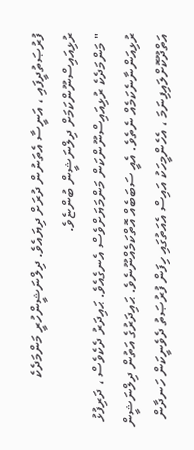ފުރުޞަތުދީފައި ، އަނީސާ އެތަނުން ދުރަށް ދިޔައެވެ. ދިލްނަޝީންހުރީ މަންމަދެކެ ރުޅިއައިސްނޫންކަމަށް ދިލްނަޝީން ބުންޏެވެ.
" މަންމަދެކެ ރުޅިއައިސްނޫންކަން މަންމަޔަށްވެސް އެނގެއެވެ. ޙައިދަރު ދެކެވެސް ، ދަރިފުޅު ރުޅިއަންނާނެކަމެއް ނެތެވެ. އެއީ ސަބަބެއް އޮތްކަމެއްނޫނެވެ. ޙައިދަރުގެ އަތުން ދިލްނަޝީން އަތްދޫކޮށްލައިފިނަމަ ، އެހެންމީހަކު އައިސް އެއަތުގައި ހިފަން ފުރުޞަތު ދެވެނީކަން ހަނދާން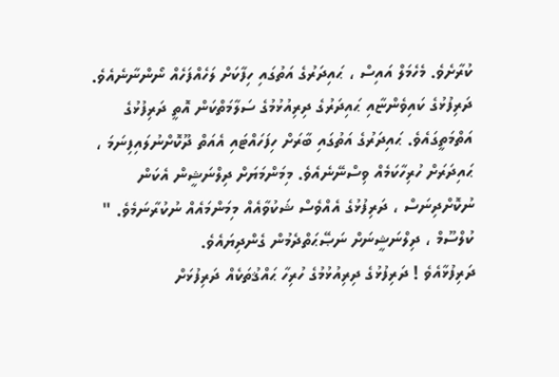ކުރާށެވެ. މެހެމަލް އައިސް ، ޙައިދަރުގެ އަތުގައި ހިފާކަށް ލަހެއްފަހެއް ނޯންނާނެއެވެ. ދަރިފުޅުގެ ކައިވެންޏާއި ޙައިދަރުގެ ދިރިއުޅުމުގެ ސަލާމަތްކަން އޮތީ ދަރިފުޅުގެ އަތްމަތީގައެވެ. ޙައިދަރުގެ އަތުގައި ބާރަށް ހިފަހައްޓައި އެއަތް ދޫކޮށްނުލައިފިނަމަ ، ޙައިދަރަށް ހުރިހާކަމެއް ވިސްނޭނެއެވެ. މިމަންމަޔަށް ދިލްނަޝީން އެކަން ނުކޮށްދިނަސް ، ދަރިފުޅުގެ އެއްވެސް ޝަކުވާއެއް މިމަންމައެއް ނުކުރާނަމެވެ. " ކުލްސޫމް ، ދިލްނަޝީނަށް ނަޞޭޙަތްދެމުން ގެންދިޔައެވެ.
ދަރިފުޅާއެވެ ! ދަރިފުޅުގެ ދިރިއުޅުމުގެ ހުރިހާ ޙައްޤުތަކެއް ދަރިފުޅަށް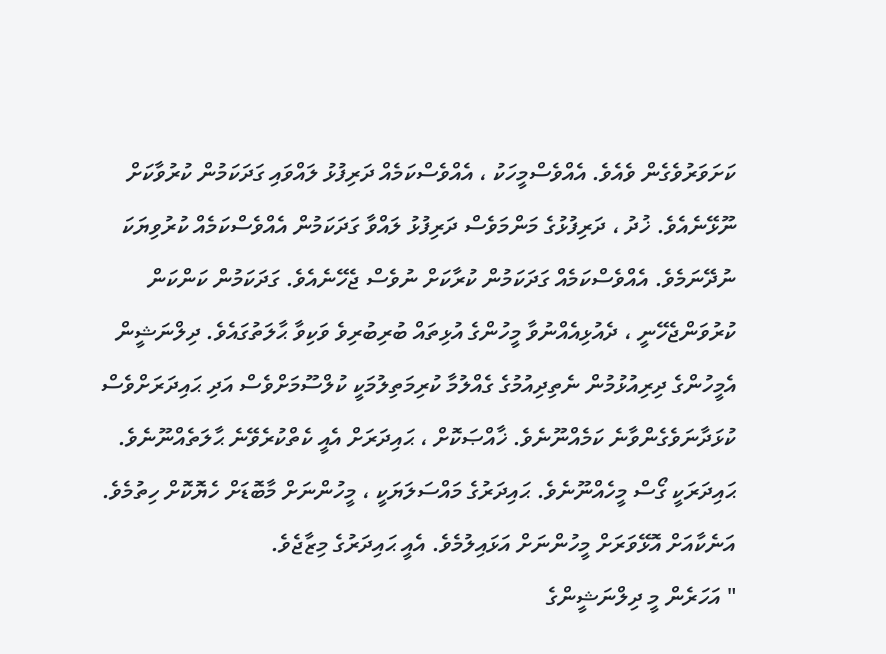ކަށަވަރުވެގެން ވެއެވެ. އެއްވެސްމީހަކު ، އެއްވެސްކަމެއް ދަރިފުޅު ލައްވައި ގަދަކަމުން ކުރުވާކަށް ނޫޅޭނެއެވެ. ޚުދު ، ދަރިފުޅުގެ މަންމަވެސް ދަރިފުޅު ލައްވާ ގަދަކަމުން އެއްވެސްކަމެއް ކުރުވިޔަކަ ނުދޭނަމެވެ. އެއްވެސްކަމެއް ގަދަކަމުން ކުރާކަށް ނުވެސް ޖެހޭނެއެވެ. ގަދަކަމުން ކަންކަން ކުރުވަންޖެހޭނީ ، ދެއުޅިއެއްނުވާ މީހުންގެ އުޅިތައް ބުރިބުރިވެ ވަކިވާ ޙާލަތުގައެވެ. ދިލްނަޝީން އެމީހުންގެ ދިރިއުޅުމުން ނެތިދިއުމުގެ ގެއްލުމާ ކުރިމަތިލުމަކީ ކުލްސޫމަށްވެސް އަދި ޙައިދަރަށްވެސް ކުޅަދާނަވެގެންވާނެ ކަމެއްނޫނެވެ. ޚާއްޞަކޮށް ، ޙައިދަރަށް އެއީ ކެތްކުރެވޭނެ ޙާލަތެއްނޫނެވެ. ޙައިދަރަކީ ގޯސް މީހެއްނޫނެވެ. ޙައިދަރުގެ މައްސަލަޔަކީ ، މީހުންނަށް މާބޮޑަށް ހެޔޮކޮށް ހިތުމެވެ. އަނެކާއަށް އޮޅޭވަރަށް މީހުންނަށް އަޅައިލުމެވެ. އެއީ ޙައިދަރުގެ މިޒާޖެވެ.
" އަހަރެން މީ ދިލްނަޝީންގެ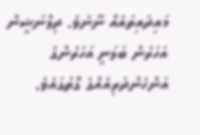މައިދައިތައެއް ނޫނެވެ. ދިލްނަޝީން އަހަރެން ބަލަނީ އަހަރެންގެ އަންހެންދަރިއެއްގެ ގޮތުގައެވެ.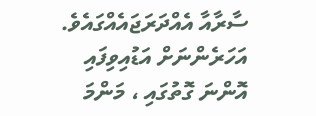ސާރާއާ އެއްދަރަޖައެއްގައެވެ. އަހަރެންނަށް އަޑުއިވިފައި އޮންނަ ގޮތުގައި ، މަންމަ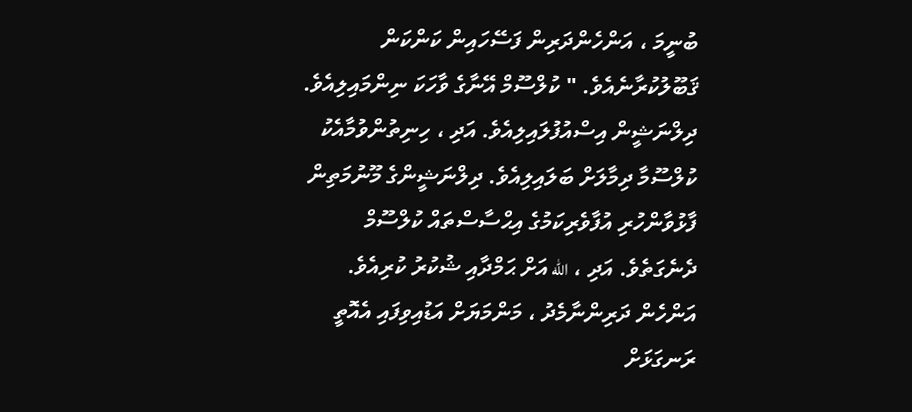ބުނީމަ ، އަންހެންދަރިން ފަސޭހައިން ކަންކަން ޤަބޫލުކުރާނެއެވެ. " ކުލްސޫމް އޭނާގެ ވާހަކަ ނިންމައިލިއެވެ.
ދިލްނަޝީން އިސްއުފުލައިލިއެވެ. އަދި ، ހިނިތުންވުމާއެކު ކުލްސޫމާ ދިމާލަށް ބަލައިލިއެވެ. ދިލްނަޝީންގެ މޫނުމަތިން ފާޅުވާންހުރި އުފާވެރިކަމުގެ އިޙްސާސްތައް ކުލްސޫމް ދެނެގަތެވެ. އަދި ، الله އަށް ޙަމްދާއި ޝުކުރު ކުރިއެވެ.
އަންހެން ދަރިންނާމެދު ، މަންމަޔަށް އަޑުއިވިފައި އެއޮތީ ރަނގަޅަށް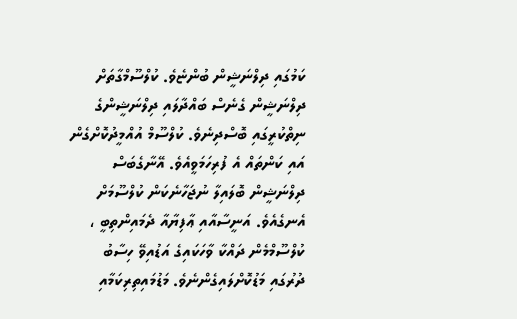ކަމުގައި ދިލްނަޝީން ބުންޏެވެ. ކުލްސޫމްގާތަށް ދިލްނަޝީން ގެނެސް ބައްދާލައި ދިލްނަޝީންގެ ނިތްކުރީގައި ބޮސްދިނެވެ. ކުލްސޫމް އުއްމީދުކޮށްގެން އައި ކަންތައް އެ ފުރިހަމަވީއެވެ. އޭނާގެބަސް ދިލްނަޝީން ބޮލައިލާ ނުޖަހާނެކަން ކުލްސޫމަށް އެނގެއެވެ. އަނީސާއާއި ޢާފިޔާއާ ދެމައިންތިބީ ، ކުލްސޫމްމެން ދައްކާ ވާހަކައިގެ އަޑުއިވޭ ހިސާބު ދުރުގައި މަޑުކޮށްލައިގެންނެވެ. މަޑުމައިތިރިކަމާއި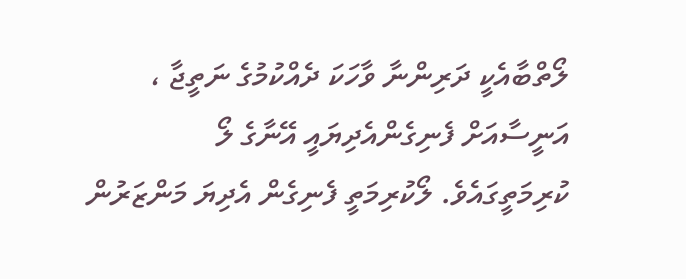ލޯތްބާއެކީ ދަރިންނާ ވާހަކަ ދެއްކުމުގެ ނަތީޖާ ، އަނީސާއަށް ފެނިގެންއެދިޔައީ އޭނާގެ ލޯ ކުރިމަތީގައެވެ. ލޯކުރިމަތީ ފެނިގެން އެދިޔަ މަންޒަރުން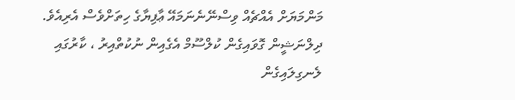މަންމަޔަށް އެއްޗެއް ވިސްނޭނެނަމައޭ ޢާފިޔާގެ ހިތަށްވެސް އެރިއެވެ.
ދިލްނަޝީން ގޮވައިގެން ކުލްސޫމް އެގެއިން ނުކުތްއިރު ، ކާރުގައި ލެނގިލައިގެން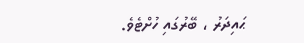ޙައިދަރު ، ބޭރުގައި ހުށްޓެވެ.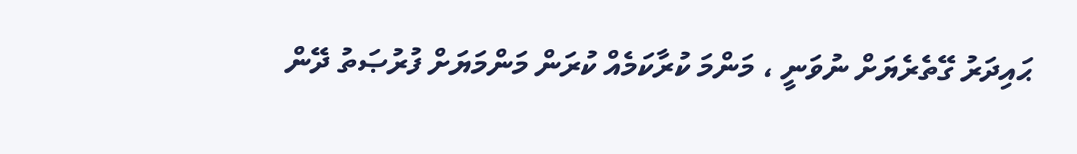ޙައިދަރު ގޭތެރެޔަށް ނުވަނީ ، މަންމަ ކުރާކަމެއް ކުރަން މަންމަޔަށް ފުރުޞަތު ދޭން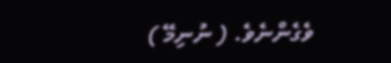ވެގެންނެވެ. ( ނުނިމޭ )